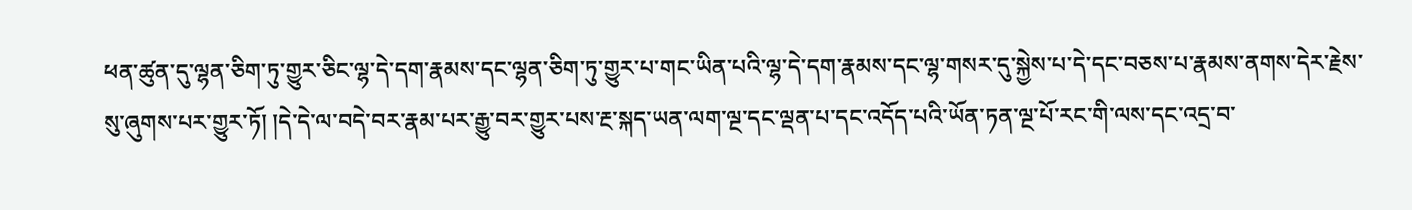ཕན་ཚུན་དུ་ལྷན་ཅིག་ཏུ་གྱུར་ཅིང་ལྷ་དེ་དག་རྣམས་དང་ལྷན་ཅིག་ཏུ་གྱུར་པ་གང་ཡིན་པའི་ལྷ་དེ་དག་རྣམས་དང་ལྷ་གསར་དུ་སྐྱེས་པ་དེ་དང་བཅས་པ་རྣམས་ནགས་དེར་རྗེས་སུ་ཞུགས་པར་གྱུར་ཏོ། །དེ་དེ་ལ་བདེ་བར་རྣམ་པར་རྒྱུ་བར་གྱུར་པས་རྔ་སྐད་ཡན་ལག་ལྔ་དང་ལྡན་པ་དང་འདོད་པའི་ཡོན་ཏན་ལྔ་པོ་རང་གི་ལས་དང་འདྲ་བ་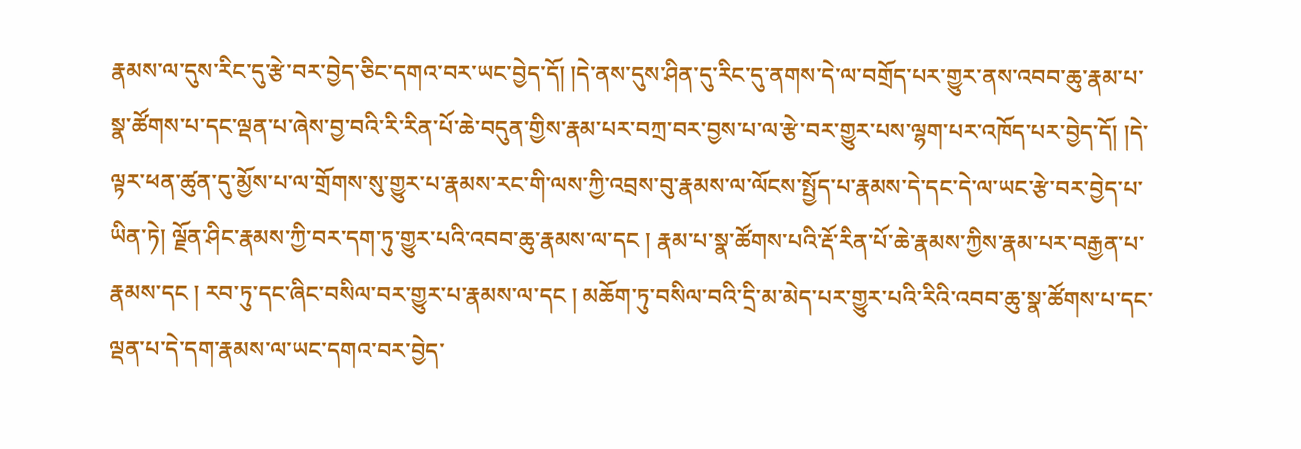རྣམས་ལ་དུས་རིང་དུ་རྩེ་བར་བྱེད་ཅིང་དགའ་བར་ཡང་བྱེད་དོ། །དེ་ནས་དུས་ཤིན་དུ་རིང་དུ་ནགས་དེ་ལ་བགྲོད་པར་གྱུར་ནས་འབབ་ཆུ་རྣམ་པ་སྣ་ཚོགས་པ་དང་ལྡན་པ་ཞེས་བྱ་བའི་རི་རིན་པོ་ཆེ་བདུན་གྱིས་རྣམ་པར་བཀྲ་བར་བྱས་པ་ལ་རྩེ་བར་གྱུར་པས་ལྷག་པར་འཁོད་པར་བྱེད་དོ། །དེ་ལྟར་ཕན་ཚུན་དུ་མྱོས་པ་ལ་གྲོགས་སུ་གྱུར་པ་རྣམས་རང་གི་ལས་ཀྱི་འབྲས་བུ་རྣམས་ལ་ལོངས་སྤྱོད་པ་རྣམས་དེ་དང་དེ་ལ་ཡང་རྩེ་བར་བྱེད་པ་ཡིན་ཏེ། ལྗོན་ཤིང་རྣམས་ཀྱི་བར་དག་ཏུ་གྱུར་པའི་འབབ་ཆུ་རྣམས་ལ་དང ། རྣམ་པ་སྣ་ཚོགས་པའི་རྡོ་རིན་པོ་ཆེ་རྣམས་ཀྱིས་རྣམ་པར་བརྒྱན་པ་རྣམས་དང ། རབ་ཏུ་དང་ཞིང་བསིལ་བར་གྱུར་པ་རྣམས་ལ་དང ། མཆོག་ཏུ་བསིལ་བའི་དྲི་མ་མེད་པར་གྱུར་པའི་རིའི་འབབ་ཆུ་སྣ་ཚོགས་པ་དང་ལྡན་པ་དེ་དག་རྣམས་ལ་ཡང་དགའ་བར་བྱེད་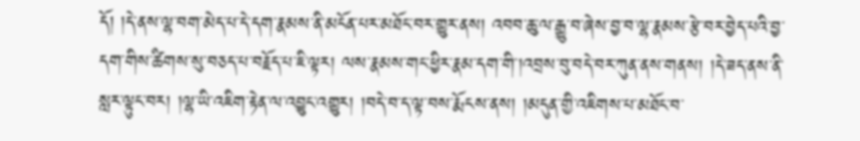དོ། །དེ་ནས་ལྷ་བག་མེད་པ་དེ་དག་རྣམས་ནི་མངོན་པར་མཐོང་བར་གྱུར་ནས། འབབ་ཆུ་ལ་རྒྱུ་བ་ཞེས་བྱ་བ་ལྷ་རྣམས་རྩེ་བར་བྱེད་པའི་བྱ་དག་གིས་ཚིགས་སུ་བཅད་པ་བརྗོད་པ་ཇི་ལྟར། ལས་རྣམས་གང་ཕྱིར་རྣམ་དག་གི་།འབྲས་བུ་བདེ་བར་ཀུན་ནས་གནས། །དེ་ཟད་ནས་ནི་སླར་ལྟུང་བར། །ལྷ་ཡི་འཇིག་རྟེན་ལ་འབྱུང་འགྱུར། །བདེ་བ་ད་ལྟ་བས་རྨོངས་ནས། །མདུན་གྱི་འཇིགས་པ་མཐོང་བ་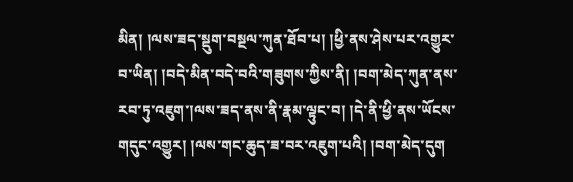མིན། །ལས་ཟད་སྡུག་བསྔལ་ཀུན་ཐོབ་པ། །ཕྱི་ནས་ཤེས་པར་འགྱུར་བ་ཡིན། །བདེ་མིན་བདེ་བའི་གཟུགས་ཀྱིས་ནི། །བག་མེད་ཀུན་ནས་རབ་ཏུ་འཇུག་།ལས་ཟད་ནས་ནི་རྣམ་ལྟུང་བ། །དེ་ནི་ཕྱི་ནས་ཡོངས་གདུང་འགྱུར། །ལས་གང་ཆུད་ཟ་བར་འཇུག་པའི། །བག་མེད་དུག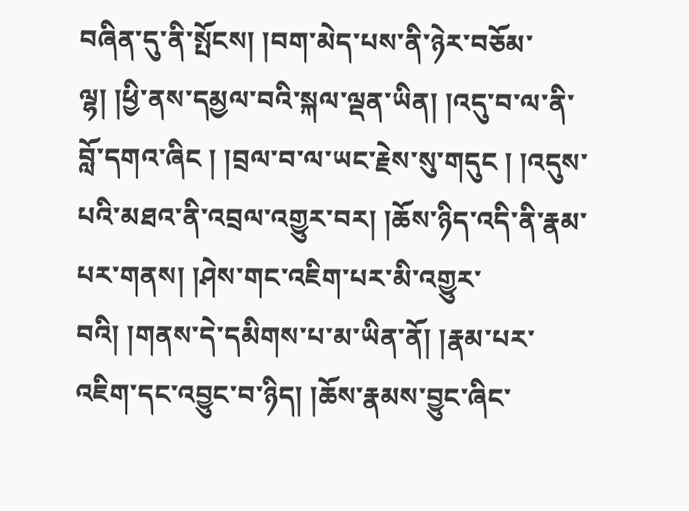བཞིན་དུ་ནི་སྤོངས། །བག་མེད་པས་ནི་ཉེར་བཅོམ་ལྷ། །ཕྱི་ནས་དམྱལ་བའི་སྐལ་ལྡན་ཡིན། །འདུ་བ་ལ་ནི་བློ་དགའ་ཞིང ། །བྲལ་བ་ལ་ཡང་རྗེས་སུ་གདུང ། །འདུས་པའི་མཐའ་ནི་འབྲལ་འགྱུར་བར། །ཆོས་ཉིད་འདི་ནི་རྣམ་པར་གནས། །ཤེས་གང་འཇིག་པར་མི་འགྱུར་བའི། །གནས་དེ་དམིགས་པ་མ་ཡིན་ནོ། །རྣམ་པར་འཇིག་དང་འབྱུང་བ་ཉིད། །ཆོས་རྣམས་བྱུང་ཞིང་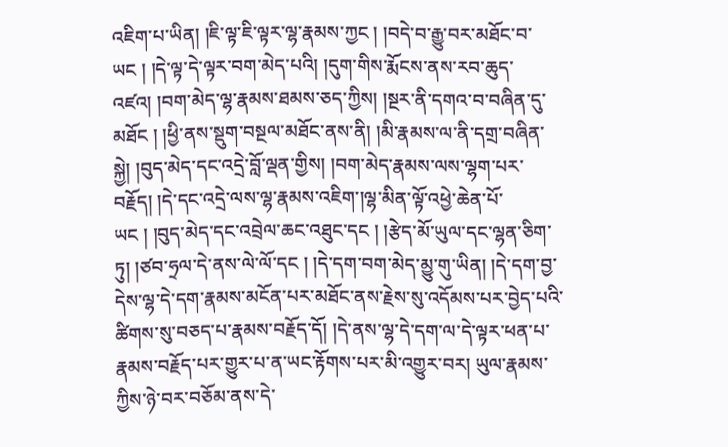འཇིག་པ་ཡིན། །ཇི་ལྟ་ཇི་ལྟར་ལྷ་རྣམས་ཀྱང ། །བདེ་བ་རྒྱུ་བར་མཐོང་བ་ཡང ། །དེ་ལྟ་དེ་ལྟར་བག་མེད་པའི། །དུག་གིས་རྨོངས་ནས་རབ་ཆུད་འཛའ། །བག་མེད་ལྷ་རྣམས་ཐམས་ཅད་ཀྱིས། །སྔར་ནི་དགའ་བ་བཞིན་དུ་མཐོང ། །ཕྱི་ནས་སྡུག་བསྔལ་མཐོང་ནས་ནི། །མི་རྣམས་ལ་ནི་དགྲ་བཞིན་སྐྱེ། །བུད་མེད་དང་འདྲེ་བློ་ལྡན་གྱིས། །བག་མེད་རྣམས་ལས་ལྷག་པར་བརྗོད། །དེ་དང་འདྲེ་ལས་ལྷ་རྣམས་འཇིག་།ལྷ་མིན་ལྟོ་འཕྱེ་ཆེན་པོ་ཡང ། །བུད་མེད་དང་འབྲེལ་ཆང་འཐུང་དང ། །རྩེད་མོ་ཡུལ་དང་ལྷན་ཅིག་ཏུ། །ཙབ་ཧྲལ་དེ་ནས་ལེ་ལོ་དང ། །དེ་དག་བག་མེད་མྱུ་གུ་ཡིན། །དེ་དག་བྱ་དེས་ལྷ་དེ་དག་རྣམས་མངོན་པར་མཐོང་ནས་རྗེས་སུ་འདོམས་པར་བྱེད་པའི་ཚིགས་སུ་བཅད་པ་རྣམས་བརྗོད་དོ། །དེ་ནས་ལྷ་དེ་དག་ལ་དེ་ལྟར་ཕན་པ་རྣམས་བརྗོད་པར་གྱུར་པ་ན་ཡང་རྟོགས་པར་མི་འགྱུར་བར། ཡུལ་རྣམས་ཀྱིས་ཉེ་བར་བཅོམ་ནས་དེ་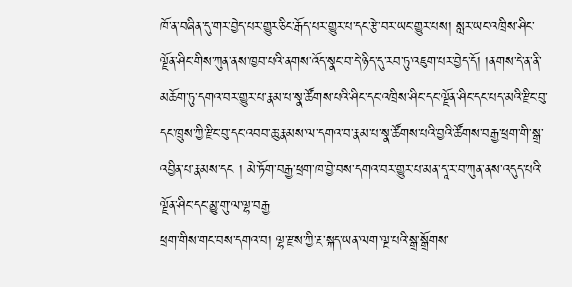ཁོ་ན་བཞིན་དུ་གར་བྱེད་པར་གྱུར་ཅིང་རྒོད་པར་གྱུར་པ་དང་རྩེ་བར་ཡང་གྱུར་པས། སླར་ཡང་འཁྲིས་ཤིང་ལྗོན་ཤིང་གིས་ཀུན་ནས་ཁྱབ་པའི་ནགས་འོད་སྣང་བ་དེ་ཉིད་དུ་རབ་ཏུ་འཇུག་པར་བྱེད་དོ། །ནགས་དེ་ན་ནི་མཆོག་ཏུ་དགའ་བར་གྱུར་པ་རྣམ་པ་སྣ་ཚོགས་པའི་ཤིང་དང་འཁྲིས་ཤིང་དང་ལྗོན་ཤིང་དང་པད་མའི་རྫིང་བུ་དང་ཁྲུས་ཀྱི་རྫིང་བུ་དང་འབབ་ཆུ་རྣམས་ལ་དགའ་བ་རྣམ་པ་སྣ་ཚོགས་པའི་བྱའི་ཚོགས་བརྒྱ་ཕྲག་གི་སྒྲ་འབྱིན་པ་རྣམས་དང ། མེ་ཏོག་བརྒྱ་ཕྲག་ཁ་བྱེ་བས་དགའ་བར་གྱུར་པ་མན་དཱ་ར་བ་ཀུན་ནས་འདུད་པའི་ལྗོན་ཤིང་དང་མྱུ་གུ་ལ་ལྷ་བརྒྱ
ཕྲག་གིས་གང་བས་དགའ་བ། ལྷ་རྫས་ཀྱི་རྔ་སྐད་ཡན་ལག་ལྔ་པའི་སྒྲ་སྒྲོགས་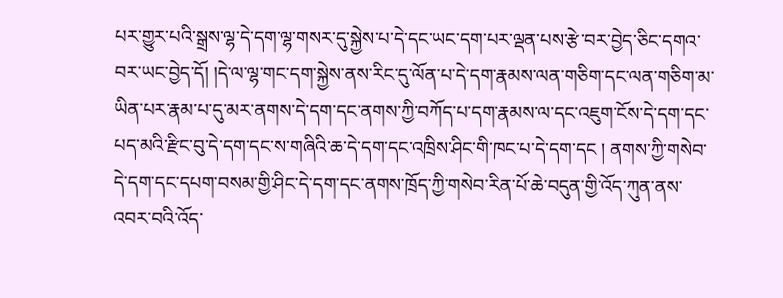པར་གྱུར་པའི་སྒྲས་ལྷ་དེ་དག་ལྷ་གསར་དུ་སྐྱེས་པ་དེ་དང་ཡང་དག་པར་ལྡན་པས་རྩེ་བར་བྱེད་ཅིང་དགའ་བར་ཡང་བྱེད་དོ། །དེ་ལ་ལྷ་གང་དག་སྐྱེས་ནས་རིང་དུ་ལོན་པ་དེ་དག་རྣམས་ལན་གཅིག་དང་ལན་གཅིག་མ་ཡིན་པར་རྣམ་པ་དུ་མར་ནགས་དེ་དག་དང་ནགས་ཀྱི་བཀོད་པ་དག་རྣམས་ལ་དང་འཇུག་ངོས་དེ་དག་དང་པད་མའི་རྫིང་བུ་དེ་དག་དང་ས་གཞིའི་ཆ་དེ་དག་དང་འཁྲིས་ཤིང་གི་ཁང་པ་དེ་དག་དང ། ནགས་ཀྱི་གསེབ་དེ་དག་དང་དཔག་བསམ་གྱི་ཤིང་དེ་དག་དང་ནགས་ཁྲོད་ཀྱི་གསེབ་རིན་པོ་ཆེ་བདུན་གྱི་འོད་ཀུན་ནས་འབར་བའི་འོད་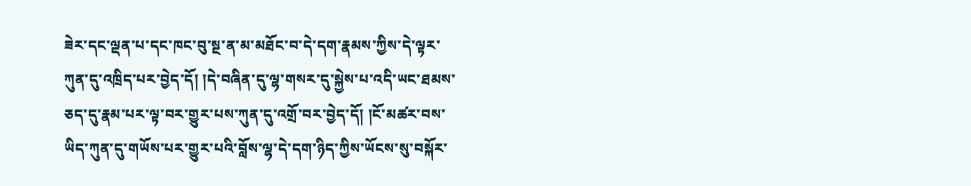ཟེར་དང་ལྡན་པ་དང་ཁང་བུ་སྔ་ན་མ་མཐོང་བ་དེ་དག་རྣམས་ཀྱིས་དེ་ལྟར་ཀུན་དུ་འཁྲིད་པར་བྱེད་དོ། །དེ་བཞིན་དུ་ལྷ་གསར་དུ་སྐྱེས་པ་འདི་ཡང་ཐམས་ཅད་དུ་རྣམ་པར་ལྟ་བར་གྱུར་པས་ཀུན་དུ་འགྲོ་བར་བྱེད་དོ། །ངོ་མཚར་བས་ཡིད་ཀུན་དུ་གཡོས་པར་གྱུར་པའི་བློས་ལྷ་དེ་དག་ཉིད་ཀྱིས་ཡོངས་སུ་བསྐོར་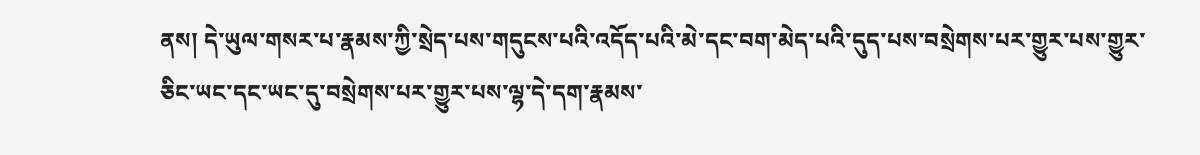ནས། དེ་ཡུལ་གསར་པ་རྣམས་ཀྱི་སྲེད་པས་གདུངས་པའི་འདོད་པའི་མེ་དང་བག་མེད་པའི་དུད་པས་བསྲེགས་པར་གྱུར་པས་གྱུར་ཅིང་ཡང་དང་ཡང་དུ་བསྲེགས་པར་གྱུར་པས་ལྷ་དེ་དག་རྣམས་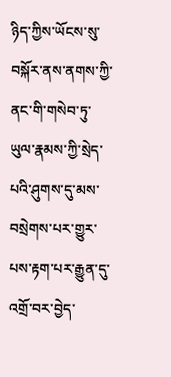ཉིད་ཀྱིས་ཡོངས་སུ་བསྐོར་ནས་ནགས་ཀྱི་ནང་གི་གསེབ་ཏུ་ཡུལ་རྣམས་ཀྱི་སྲེད་པའི་ཤུགས་དུ་མས་བསྲེགས་པར་གྱུར་པས་རྟག་པར་རྒྱུན་དུ་འགྲོ་བར་བྱེད་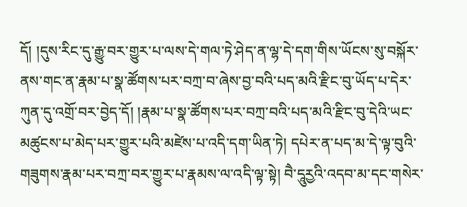དོ། །དུས་རིང་དུ་རྒྱུ་བར་གྱུར་པ་ལས་དེ་གལ་ཏེ་ཤེད་ན་ལྷ་དེ་དག་གིས་ཡོངས་སུ་བསྐོར་ནས་གང་ན་རྣམ་པ་སྣ་ཚོགས་པར་བཀྲ་བ་ཞེས་བྱ་བའི་པད་མའི་རྫིང་བུ་ཡོད་པ་དེར་ཀུན་དུ་འགྲོ་བར་བྱེད་དོ། །རྣམ་པ་སྣ་ཚོགས་པར་བཀྲ་བའི་པད་མའི་རྫིང་བུ་དེའི་ཡང་མཚུངས་པ་མེད་པར་གྱུར་པའི་མཛེས་པ་འདི་དག་ཡིན་ཏེ། དཔེར་ན་པད་མ་དེ་ལྟ་བུའི་གཟུགས་རྣམ་པར་བཀྲ་བར་གྱུར་པ་རྣམས་ལ་འདི་ལྟ་སྟེ། བཻ་དཱུརྱའི་འདབ་མ་དང་གསེར་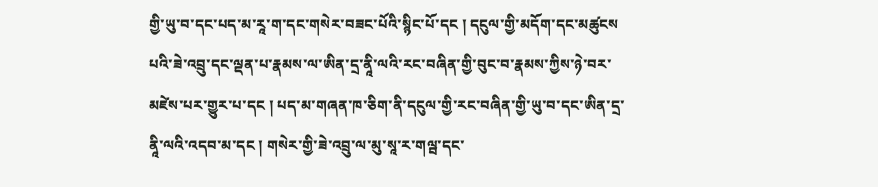གྱི་ཡུ་བ་དང་པད་མ་རཱ་ག་དང་གསེར་བཟང་པོའི་སྙིང་པོ་དང ། དངུལ་གྱི་མདོག་དང་མཚུངས
པའི་ཟེ་འབྲུ་དང་ལྡན་པ་རྣམས་ལ་ཨིན་དྲ་ནཱི་ལའི་རང་བཞིན་གྱི་བུང་བ་རྣམས་ཀྱིས་ཉེ་བར་མཛེས་པར་གྱུར་པ་དང ། པད་མ་གཞན་ཁ་ཅིག་ནི་དངུལ་གྱི་རང་བཞིན་གྱི་ཡུ་བ་དང་ཨིན་དྲ་ནཱི་ལའི་འདབ་མ་དང ། གསེར་གྱི་ཟེ་འབྲུ་ལ་མུ་སཱ་ར་གལྦ་དང་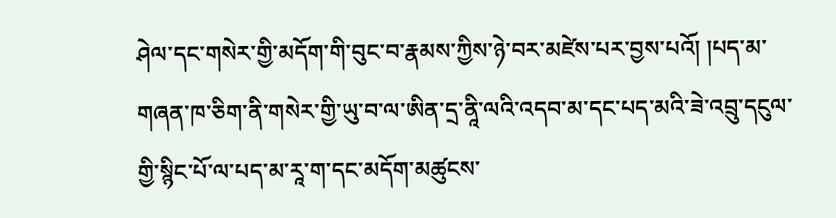ཤེལ་དང་གསེར་གྱི་མདོག་གི་བུང་བ་རྣམས་ཀྱིས་ཉེ་བར་མཛེས་པར་བྱས་པའོ། །པད་མ་གཞན་ཁ་ཅིག་ནི་གསེར་གྱི་ཡུ་བ་ལ་ཨིན་དྲ་ནཱི་ལའི་འདབ་མ་དང་པད་མའི་ཟེ་འབྲུ་དངུལ་གྱི་སྙིང་པོ་ལ་པད་མ་རཱ་ག་དང་མདོག་མཚུངས་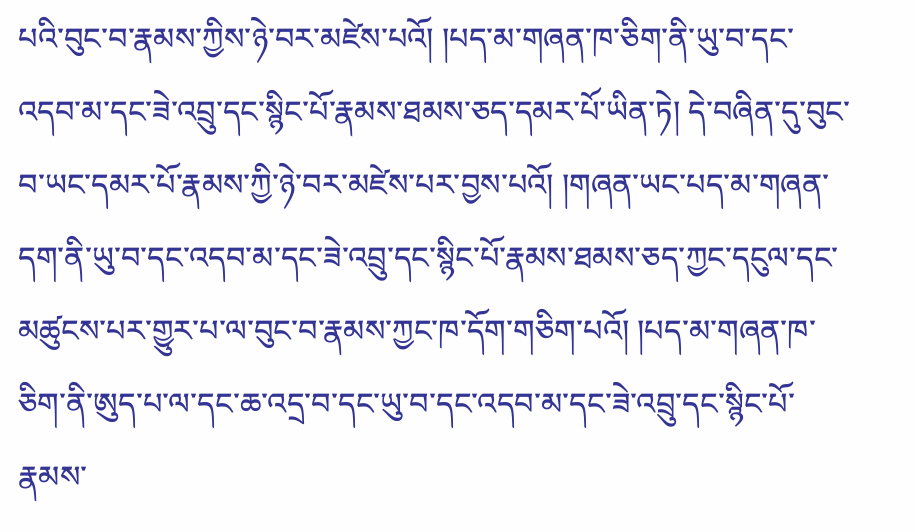པའི་བུང་བ་རྣམས་ཀྱིས་ཉེ་བར་མཛེས་པའོ། །པད་མ་གཞན་ཁ་ཅིག་ནི་ཡུ་བ་དང་འདབ་མ་དང་ཟེ་འབྲུ་དང་སྙིང་པོ་རྣམས་ཐམས་ཅད་དམར་པོ་ཡིན་ཏེ། དེ་བཞིན་དུ་བུང་བ་ཡང་དམར་པོ་རྣམས་ཀྱི་ཉེ་བར་མཛེས་པར་བྱས་པའོ། །གཞན་ཡང་པད་མ་གཞན་དག་ནི་ཡུ་བ་དང་འདབ་མ་དང་ཟེ་འབྲུ་དང་སྙིང་པོ་རྣམས་ཐམས་ཅད་ཀྱང་དངུལ་དང་མཚུངས་པར་གྱུར་པ་ལ་བུང་བ་རྣམས་ཀྱང་ཁ་དོག་གཅིག་པའོ། །པད་མ་གཞན་ཁ་ཅིག་ནི་ཨུད་པ་ལ་དང་ཆ་འདྲ་བ་དང་ཡུ་བ་དང་འདབ་མ་དང་ཟེ་འབྲུ་དང་སྙིང་པོ་རྣམས་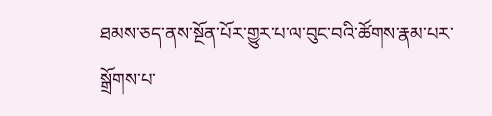ཐམས་ཅད་ནས་སྔོན་པོར་གྱུར་པ་ལ་བུང་བའི་ཚོགས་རྣམ་པར་སྒྲོགས་པ་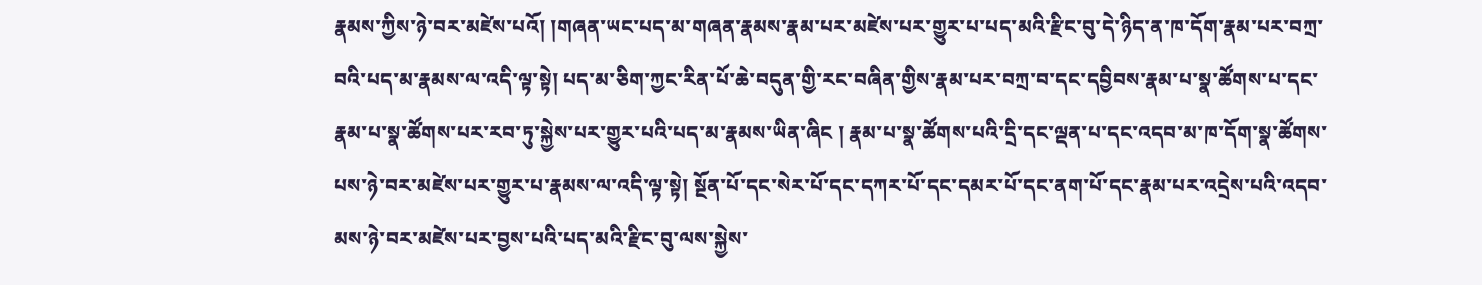རྣམས་ཀྱིས་ཉེ་བར་མཛེས་པའོ། །གཞན་ཡང་པད་མ་གཞན་རྣམས་རྣམ་པར་མཛེས་པར་གྱུར་པ་པད་མའི་རྫིང་བུ་དེ་ཉིད་ན་ཁ་དོག་རྣམ་པར་བཀྲ་བའི་པད་མ་རྣམས་ལ་འདི་ལྟ་སྟེ། པད་མ་ཅིག་ཀྱང་རིན་པོ་ཆེ་བདུན་གྱི་རང་བཞིན་གྱིས་རྣམ་པར་བཀྲ་བ་དང་དབྱིབས་རྣམ་པ་སྣ་ཚོགས་པ་དང་རྣམ་པ་སྣ་ཚོགས་པར་རབ་ཏུ་སྐྱེས་པར་གྱུར་པའི་པད་མ་རྣམས་ཡིན་ཞིང ། རྣམ་པ་སྣ་ཚོགས་པའི་དྲི་དང་ལྡན་པ་དང་འདབ་མ་ཁ་དོག་སྣ་ཚོགས་པས་ཉེ་བར་མཛེས་པར་གྱུར་པ་རྣམས་ལ་འདི་ལྟ་སྟེ། སྔོན་པོ་དང་སེར་པོ་དང་དཀར་པོ་དང་དམར་པོ་དང་ནག་པོ་དང་རྣམ་པར་འདྲེས་པའི་འདབ་མས་ཉེ་བར་མཛེས་པར་བྱས་པའི་པད་མའི་རྫིང་བུ་ལས་སྐྱེས་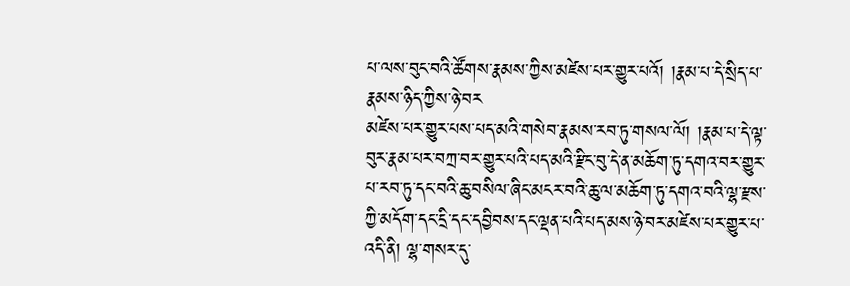པ་ལས་བུང་བའི་ཚོགས་རྣམས་ཀྱིས་མཛེས་པར་གྱུར་པའོ། །རྣམ་པ་དེ་སྲིད་པ་རྣམས་ཉིད་ཀྱིས་ཉེ་བར
མཛེས་པར་གྱུར་པས་པད་མའི་གསེབ་རྣམས་རབ་ཏུ་གསལ་ལོ། །རྣམ་པ་དེ་ལྟ་བུར་རྣམ་པར་བཀྲ་བར་གྱུར་པའི་པད་མའི་རྫིང་བུ་དེ་ན་མཆོག་ཏུ་དགའ་བར་གྱུར་པ་རབ་ཏུ་དང་བའི་ཆུ་བསིལ་ཞིང་མངར་བའི་ཆུ་ལ་མཆོག་ཏུ་དགའ་བའི་ལྷ་རྫས་ཀྱི་མདོག་དང་དྲི་དང་དབྱིབས་དང་ལྡན་པའི་པད་མས་ཉེ་བར་མཛེས་པར་གྱུར་པ་འདི་ནི། ལྷ་གསར་དུ་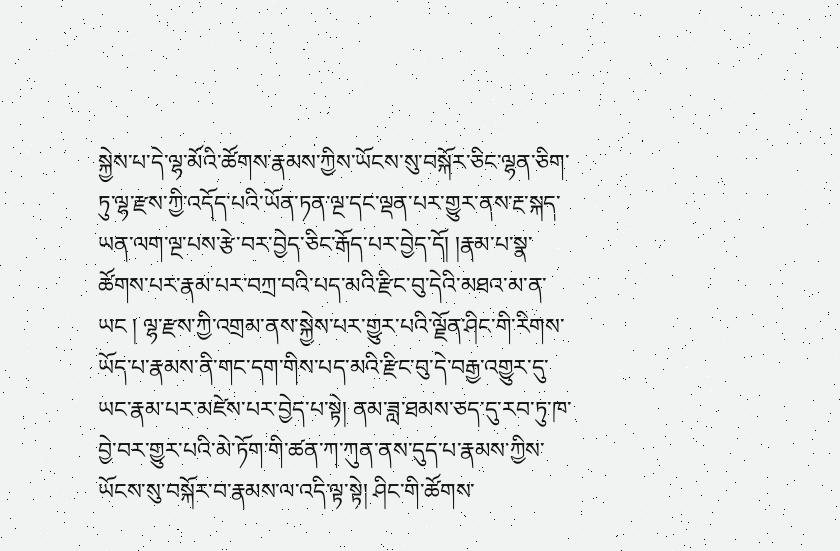སྐྱེས་པ་དེ་ལྷ་མོའི་ཚོགས་རྣམས་ཀྱིས་ཡོངས་སུ་བསྐོར་ཅིང་ལྷན་ཅིག་ཏུ་ལྷ་རྫས་ཀྱི་འདོད་པའི་ཡོན་ཏན་ལྔ་དང་ལྡན་པར་གྱུར་ནས་རྔ་སྐད་ཡན་ལག་ལྔ་པས་རྩེ་བར་བྱེད་ཅིང་རྒོད་པར་བྱེད་དོ། །རྣམ་པ་སྣ་ཚོགས་པར་རྣམ་པར་བཀྲ་བའི་པད་མའི་རྫིང་བུ་དེའི་མཐའ་མ་ན་ཡང ། ལྷ་རྫས་ཀྱི་འགྲམ་ནས་སྐྱེས་པར་གྱུར་པའི་ལྗོན་ཤིང་གི་རིགས་ཡོད་པ་རྣམས་ནི་གང་དག་གིས་པད་མའི་རྫིང་བུ་དེ་བརྒྱ་འགྱུར་དུ་ཡང་རྣམ་པར་མཛེས་པར་བྱེད་པ་སྟེ། ནམ་ཟླ་ཐམས་ཅད་དུ་རབ་ཏུ་ཁ་བྱེ་བར་གྱུར་པའི་མེ་ཏོག་གི་ཚན་ཀ་ཀུན་ནས་དུད་པ་རྣམས་ཀྱིས་ཡོངས་སུ་བསྐོར་བ་རྣམས་ལ་འདི་ལྟ་སྟེ། ཤིང་གི་ཚོགས་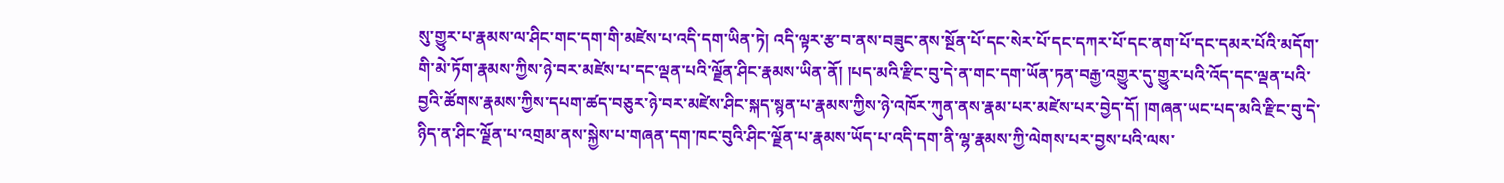སུ་གྱུར་པ་རྣམས་ལ་ཤིང་གང་དག་གི་མཛེས་པ་འདི་དག་ཡིན་ཏེ། འདི་ལྟར་རྩ་བ་ནས་བཟུང་ནས་སྔོན་པོ་དང་སེར་པོ་དང་དཀར་པོ་དང་ནག་པོ་དང་དམར་པོའི་མདོག་གི་མེ་ཏོག་རྣམས་ཀྱིས་ཉེ་བར་མཛེས་པ་དང་ལྡན་པའི་ལྗོན་ཤིང་རྣམས་ཡིན་ནོ། །པད་མའི་རྫིང་བུ་དེ་ན་གང་དག་ཡོན་ཏན་བརྒྱ་འགྱུར་དུ་གྱུར་པའི་འོད་དང་ལྡན་པའི་བྱའི་ཚོགས་རྣམས་ཀྱིས་དཔག་ཚད་བཅུར་ཉེ་བར་མཛེས་ཤིང་སྐད་སྙན་པ་རྣམས་ཀྱིས་ཉེ་འཁོར་ཀུན་ནས་རྣམ་པར་མཛེས་པར་བྱེད་དོ། །གཞན་ཡང་པད་མའི་རྫིང་བུ་དེ་ཉིད་ན་ཤིང་ལྗོན་པ་འགྲམ་ནས་སྐྱེས་པ་གཞན་དག་ཁང་བུའི་ཤིང་ལྗོན་པ་རྣམས་ཡོད་པ་འདི་དག་ནི་ལྷ་རྣམས་ཀྱི་ལེགས་པར་བྱས་པའི་ལས་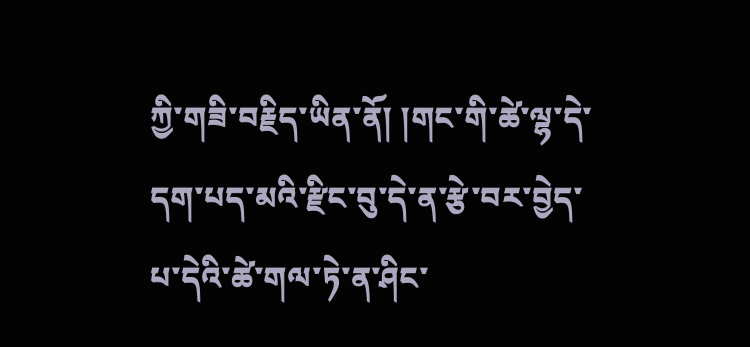ཀྱི་གཟི་བརྗིད་ཡིན་ནོ། །གང་གི་ཚེ་ལྷ་དེ་དག་པད་མའི་རྫིང་བུ་དེ་ན་རྩེ་བར་བྱེད་པ་དེའི་ཚེ་གལ་ཏེ་ན་ཤིང་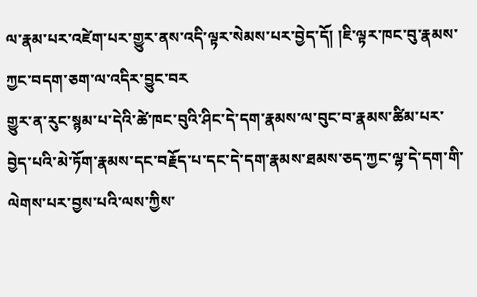ལ་རྣམ་པར་འཛེག་པར་གྱུར་ནས་འདི་ལྟར་སེམས་པར་བྱེད་དོ། །ཇི་ལྟར་ཁང་བུ་རྣམས་ཀྱང་བདག་ཅག་ལ་འདིར་བྱུང་བར
གྱུར་ན་རུང་སྙམ་པ་དེའི་ཚེ་ཁང་བུའི་ཤིང་དེ་དག་རྣམས་ལ་བུང་བ་རྣམས་ཚིམ་པར་བྱེད་པའི་མེ་ཏོག་རྣམས་དང་བརྗོད་པ་དང་དེ་དག་རྣམས་ཐམས་ཅད་ཀྱང་ལྷ་དེ་དག་གི་ལེགས་པར་བྱས་པའི་ལས་ཀྱིས་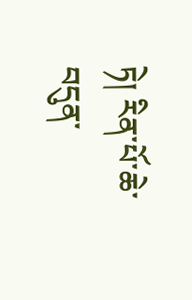ཏེ། རིན་པོ་ཆེ་བདུན་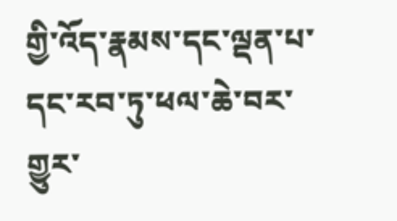གྱི་འོད་རྣམས་དང་ལྡན་པ་དང་རབ་ཏུ་ཕལ་ཆེ་བར་གྱུར་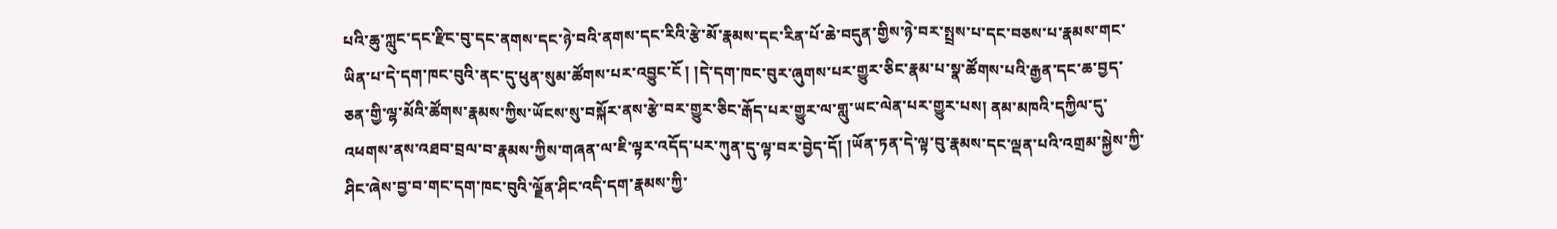པའི་ཆུ་ཀླུང་དང་རྫིང་བུ་དང་ནགས་དང་ཉེ་བའི་ནགས་དང་རིའི་རྩེ་མོ་རྣམས་དང་རིན་པོ་ཆེ་བདུན་གྱིས་ཉེ་བར་སྤྲས་པ་དང་བཅས་པ་རྣམས་གང་ཡིན་པ་དེ་དག་ཁང་བུའི་ནང་དུ་ཕུན་སུམ་ཚོགས་པར་འབྱུང་ངོ ། །དེ་དག་ཁང་བུར་ཞུགས་པར་གྱུར་ཅིང་རྣམ་པ་སྣ་ཚོགས་པའི་རྒྱན་དང་ཆ་བྱད་ཅན་གྱི་ལྷ་མོའི་ཚོགས་རྣམས་ཀྱིས་ཡོངས་སུ་བསྐོར་ནས་རྩེ་བར་གྱུར་ཅིང་རྒོད་པར་གྱུར་ལ་གླུ་ཡང་ལེན་པར་གྱུར་པས། ནམ་མཁའི་དཀྱིལ་དུ་འཕགས་ནས་འཐབ་བྲལ་བ་རྣམས་ཀྱིས་གཞན་ལ་ཇི་ལྟར་འདོད་པར་ཀུན་དུ་ལྟ་བར་བྱེད་དོ། །ཡོན་ཏན་དེ་ལྟ་བུ་རྣམས་དང་ལྡན་པའི་འགྲམ་སྐྱེས་ཀྱི་ཤིང་ཞེས་བྱ་བ་གང་དག་ཁང་བུའི་ལྗོན་ཤིང་འདི་དག་རྣམས་ཀྱི་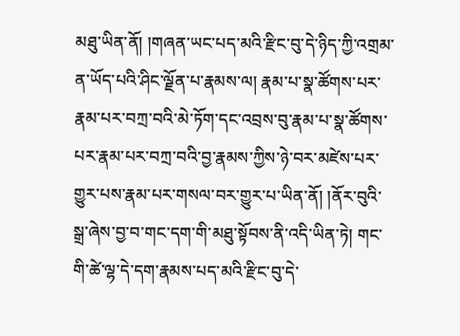མཐུ་ཡིན་ནོ། །གཞན་ཡང་པད་མའི་རྫིང་བུ་དེ་ཉིད་ཀྱི་འགྲམ་ན་ཡོད་པའི་ཤིང་ལྗོན་པ་རྣམས་ལ། རྣམ་པ་སྣ་ཚོགས་པར་རྣམ་པར་བཀྲ་བའི་མེ་ཏོག་དང་འབྲས་བུ་རྣམ་པ་སྣ་ཚོགས་པར་རྣམ་པར་བཀྲ་བའི་བྱ་རྣམས་ཀྱིས་ཉེ་བར་མཛེས་པར་གྱུར་པས་རྣམ་པར་གསལ་བར་གྱུར་པ་ཡིན་ནོ། །ནོར་བུའི་སྒྲ་ཞེས་བྱ་བ་གང་དག་གི་མཐུ་སྟོབས་ནི་འདི་ཡིན་ཏེ། གང་གི་ཚེ་ལྷ་དེ་དག་རྣམས་པད་མའི་རྫིང་བུ་དེ་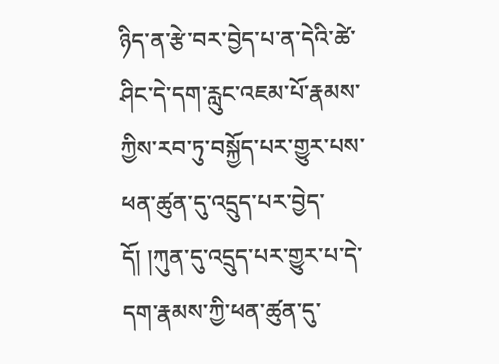ཉིད་ན་རྩེ་བར་བྱེད་པ་ན་དེའི་ཚེ་ཤིང་དེ་དག་རླུང་འཇམ་པོ་རྣམས་ཀྱིས་རབ་ཏུ་བསྐྱོད་པར་གྱུར་པས་ཕན་ཚུན་དུ་འདྲུད་པར་བྱེད་དོ། །ཀུན་དུ་འདྲུད་པར་གྱུར་པ་དེ་དག་རྣམས་ཀྱི་ཕན་ཚུན་དུ་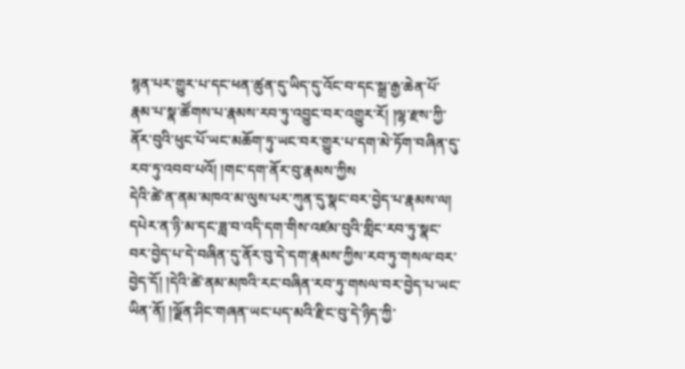སྙན་པར་གྱུར་པ་དང་ཕན་ཚུན་དུ་ཡིད་དུ་འོང་བ་དང་སྒྲ་རྒྱ་ཆེན་པོ་རྣམ་པ་སྣ་ཚོགས་པ་རྣམས་རབ་ཏུ་འབྱུང་བར་འགྱུར་རོ། །ལྷ་རྫས་ཀྱི་ནོར་བུའི་ཕུང་པོ་ཡང་མཆོག་ཏུ་ཡང་བར་གྱུར་པ་དག་མེ་ཏོག་བཞིན་དུ་རབ་ཏུ་འབབ་པའོ། །གང་དག་ནོར་བུ་རྣམས་ཀྱིས
དེའི་ཚེ་ན་ནམ་མཁའ་མ་ལུས་པར་ཀུན་དུ་སྣང་བར་བྱེད་པ་རྣམས་ལ། དཔེར་ན་ཉི་མ་དང་ཟླ་བ་འདི་དག་གིས་འཛམ་བུའི་གླིང་རབ་ཏུ་སྣང་བར་བྱེད་པ་དེ་བཞིན་དུ་ནོར་བུ་དེ་དག་རྣམས་ཀྱིས་རབ་ཏུ་གསལ་བར་བྱེད་དོ། །དེའི་ཚེ་ནམ་མཁའི་རང་བཞིན་རབ་ཏུ་གསལ་བར་བྱེད་པ་ཡང་ཡིན་ནོ། །ལྗོན་ཤིང་གཞན་ཡང་པད་མའི་རྫིང་བུ་དེ་ཉིད་ཀྱི་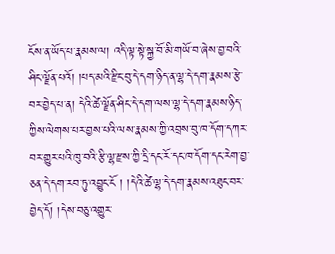ངོས་ན་ཡོད་པ་རྣམས་ལ། འདི་ལྟ་སྟེ་སྐྱ་བོ་མི་གཡོ་བ་ཞེས་བྱ་བའི་ཤིང་ལྗོན་པའོ། །པད་མའི་རྫིང་བུ་དེ་དག་ཉིད་ན་ལྷ་དེ་དག་རྣམས་རྩེ་བར་བྱེད་པ་ན། དེའི་ཚེ་ལྗོན་ཤིང་དེ་དག་ལས་ལྷ་དེ་དག་རྣམས་ཉིད་ཀྱིས་ལེགས་པར་བྱས་པའི་ལས་རྣམས་ཀྱི་འབྲས་བུ་ཁ་དོག་དཀར་བར་གྱུར་པའི་ཁུ་བའི་རྩི་ལྷ་རྫས་ཀྱི་དྲི་དང་རོ་དང་ཁ་དོག་དང་རེག་བྱ་ཅན་དེ་དག་རབ་ཏུ་འབྱུང་ངོ ། །དེའི་ཚེ་ལྷ་དེ་དག་རྣམས་འཐུང་བར་བྱེད་དོ། །དེས་བཅུ་འགྱུར་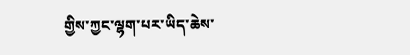གྱིས་ཀྱང་ལྷག་པར་ཡིད་ཆེས་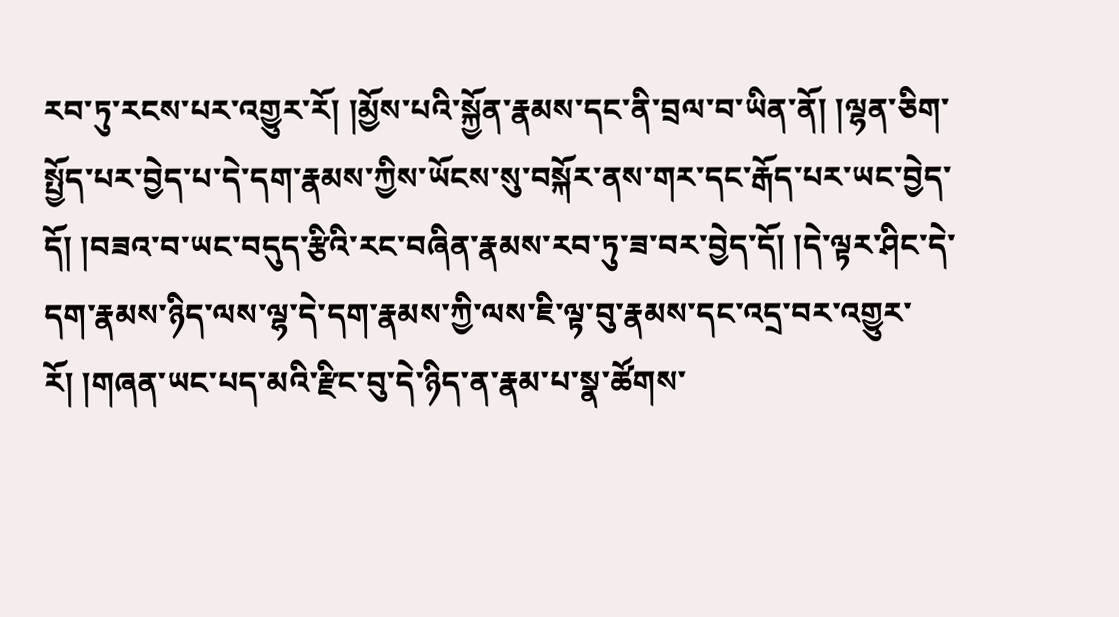རབ་ཏུ་རངས་པར་འགྱུར་རོ། །མྱོས་པའི་སྐྱོན་རྣམས་དང་ནི་བྲལ་བ་ཡིན་ནོ། །ལྷན་ཅིག་སྤྱོད་པར་བྱེད་པ་དེ་དག་རྣམས་ཀྱིས་ཡོངས་སུ་བསྐོར་ནས་གར་དང་རྒོད་པར་ཡང་བྱེད་དོ། །བཟའ་བ་ཡང་བདུད་རྩིའི་རང་བཞིན་རྣམས་རབ་ཏུ་ཟ་བར་བྱེད་དོ། །དེ་ལྟར་ཤིང་དེ་དག་རྣམས་ཉིད་ལས་ལྷ་དེ་དག་རྣམས་ཀྱི་ལས་ཇི་ལྟ་བུ་རྣམས་དང་འདྲ་བར་འགྱུར་རོ། །གཞན་ཡང་པད་མའི་རྫིང་བུ་དེ་ཉིད་ན་རྣམ་པ་སྣ་ཚོགས་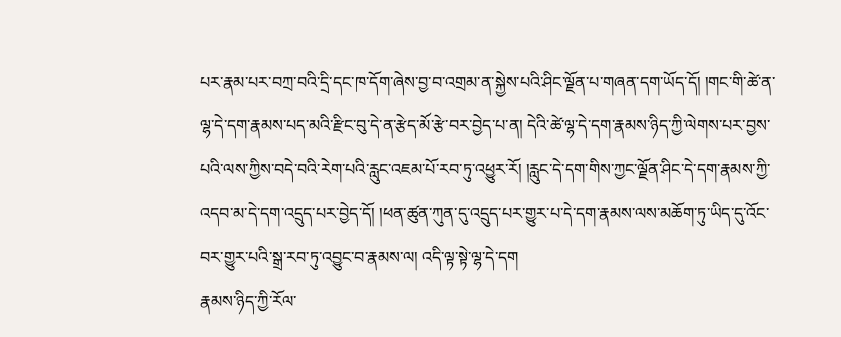པར་རྣམ་པར་བཀྲ་བའི་དྲི་དང་ཁ་དོག་ཞེས་བྱ་བ་འགྲམ་ན་སྐྱེས་པའི་ཤིང་ལྗོན་པ་གཞན་དག་ཡོད་དོ། །གང་གི་ཚེ་ན་ལྷ་དེ་དག་རྣམས་པད་མའི་རྫིང་བུ་དེ་ན་རྩེད་མོ་རྩེ་བར་བྱེད་པ་ན། དེའི་ཚེ་ལྷ་དེ་དག་རྣམས་ཉིད་ཀྱི་ལེགས་པར་བྱས་པའི་ལས་ཀྱིས་བདེ་བའི་རེག་པའི་རླུང་འཇམ་པོ་རབ་ཏུ་འཕྱུར་རོ། །རླུང་དེ་དག་གིས་ཀྱང་ལྗོན་ཤིང་དེ་དག་རྣམས་ཀྱི་འདབ་མ་དེ་དག་འདྲུད་པར་བྱེད་དོ། །ཕན་ཚུན་ཀུན་དུ་འདྲུད་པར་གྱུར་པ་དེ་དག་རྣམས་ལས་མཆོག་ཏུ་ཡིད་དུ་འོང་བར་གྱུར་པའི་སྒྲ་རབ་ཏུ་འབྱུང་བ་རྣམས་ལ། འདི་ལྟ་སྟེ་ལྷ་དེ་དག
རྣམས་ཉིད་ཀྱི་རོལ་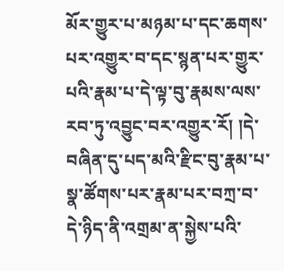མོར་གྱུར་པ་མཉམ་པ་དང་ཆགས་པར་འགྱུར་བ་དང་སྙན་པར་གྱུར་པའི་རྣམ་པ་དེ་ལྟ་བུ་རྣམས་ལས་རབ་ཏུ་འབྱུང་བར་འགྱུར་རོ། །དེ་བཞིན་དུ་པད་མའི་རྫིང་བུ་རྣམ་པ་སྣ་ཚོགས་པར་རྣམ་པར་བཀྲ་བ་དེ་ཉིད་ནི་འགྲམ་ན་སྐྱེས་པའི་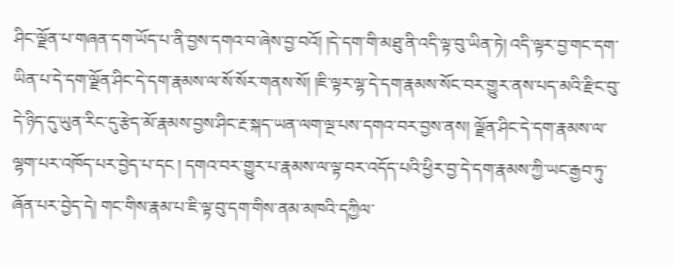ཤིང་ལྗོན་པ་གཞན་དག་ཡོད་པ་ནི་བྱས་དགའ་བ་ཞེས་བྱ་བའོ། །དེ་དག་གི་མཐུ་ནི་འདི་ལྟ་བུ་ཡིན་ཏེ། འདི་ལྟར་བྱ་གང་དག་ཡིན་པ་དེ་དག་ལྗོན་ཤིང་དེ་དག་རྣམས་ལ་སོ་སོར་གནས་སོ། །ཇི་ལྟར་ལྷ་དེ་དག་རྣམས་སོང་བར་གྱུར་ནས་པད་མའི་རྫིང་བུ་དེ་ཉིད་དུ་ཡུན་རིང་དུ་རྩེད་མོ་རྣམས་བྱས་ཤིང་རྔ་སྐད་ཡན་ལག་ལྔ་པས་དགའ་བར་བྱས་ནས། ལྗོན་ཤིང་དེ་དག་རྣམས་ལ་ལྷག་པར་འཁོད་པར་བྱེད་པ་དང ། དགའ་བར་གྱུར་པ་རྣམས་ལ་ལྟ་བར་འདོད་པའི་ཕྱིར་བྱ་དེ་དག་རྣམས་ཀྱི་ཡང་རྒྱབ་ཏུ་ཞོན་པར་བྱེད་དེ། གང་གིས་རྣམ་པ་ཇི་ལྟ་བུ་དག་གིས་ནམ་མཁའི་དཀྱིལ་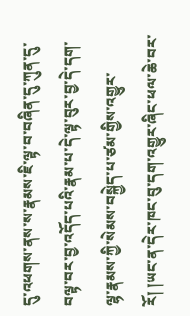དུ་འཕགས་ནས་ས་རྣམས་ཇི་ལྟ་བ་བཞིན་དུ་ཀུན་དུ་བལྟ་བར་བྱ་འདོད་པའི་རྣམ་པ་དེ་ལྟ་བུར་བྱ་དེ་དག་ལྷ་རྣམས་ཀྱི་སེམས་བསྐྱེད་པ་ཙམ་གྱིས་འགྱུར་རོ། །ཡང་ན་དེར་ཁང་བུ་དག་འགྱུར་ཞིང་ཕལ་ཆེ་བར་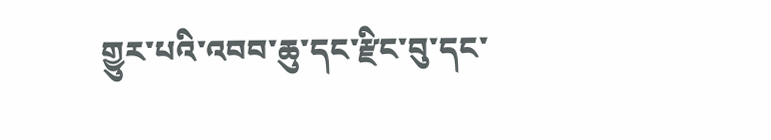གྱུར་པའི་འབབ་ཆུ་དང་རྫིང་བུ་དང་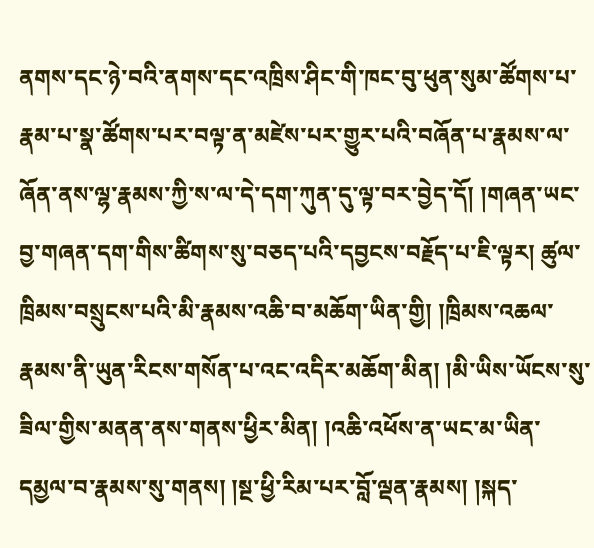ནགས་དང་ཉེ་བའི་ནགས་དང་འཁྲིས་ཤིང་གི་ཁང་བུ་ཕུན་སུམ་ཚོགས་པ་རྣམ་པ་སྣ་ཚོགས་པར་བལྟ་ན་མཛེས་པར་གྱུར་པའི་བཞོན་པ་རྣམས་ལ་ཞོན་ནས་ལྷ་རྣམས་ཀྱི་ས་ལ་དེ་དག་ཀུན་དུ་ལྟ་བར་བྱེད་དོ། །གཞན་ཡང་བྱ་གཞན་དག་གིས་ཚིགས་སུ་བཅད་པའི་དབྱངས་བརྗོད་པ་ཇི་ལྟར། ཚུལ་ཁྲིམས་བསྲུངས་པའི་མི་རྣམས་འཆི་བ་མཆོག་ཡིན་གྱི། །ཁྲིམས་འཆལ་རྣམས་ནི་ཡུན་རིངས་གསོན་པ་འང་འདིར་མཆོག་མིན། །མི་ཡིས་ཡོངས་སུ་ཟིལ་གྱིས་མནན་ནས་གནས་ཕྱིར་མིན། །འཆི་འཕོས་ན་ཡང་མ་ཡིན་དམྱལ་བ་རྣམས་སུ་གནས། །སྔ་ཕྱི་རིམ་པར་བློ་ལྡན་རྣམས། །སྐད་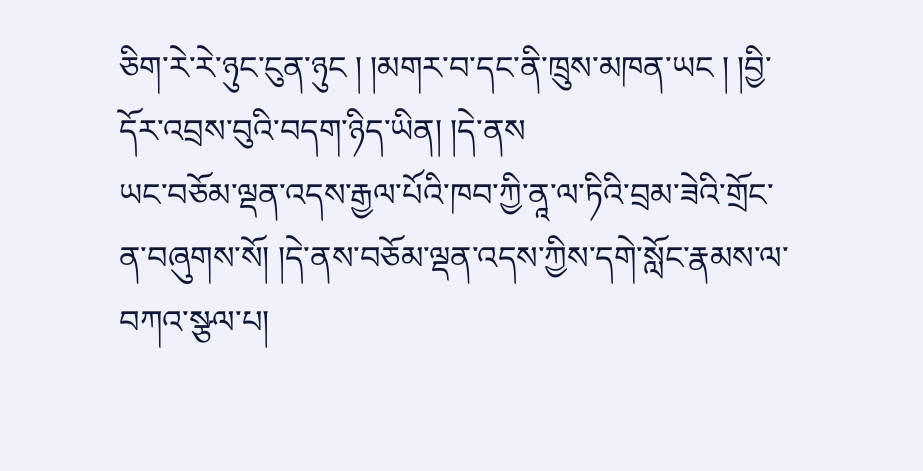ཅིག་རེ་རེ་ཉུང་ངུན་ཉུང ། །མགར་བ་དང་ནི་ཁྲུས་མཁན་ཡང ། །བྱི་དོར་འབྲས་བུའི་བདག་ཉིད་ཡིན། །དེ་ནས
ཡང་བཅོམ་ལྡན་འདས་རྒྱལ་པོའི་ཁབ་ཀྱི་ནཱ་ལ་ཏིའི་བྲམ་ཟེའི་གྲོང་ན་བཞུགས་སོ། །དེ་ནས་བཅོམ་ལྡན་འདས་ཀྱིས་དགེ་སློང་རྣམས་ལ་བཀའ་སྩལ་པ།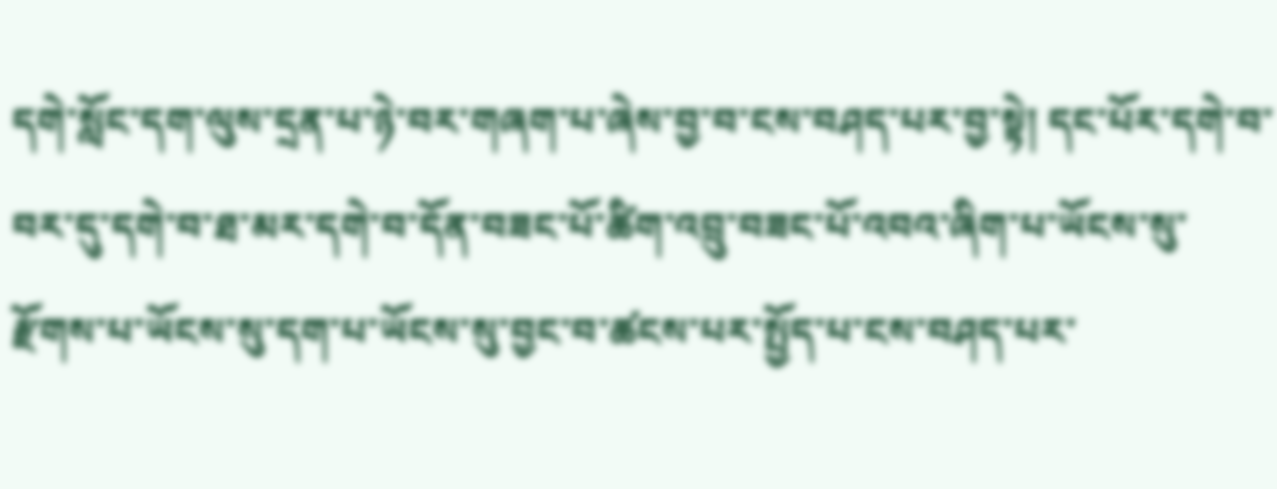དགེ་སློང་དག་ལུས་དྲན་པ་ཉེ་བར་གཞག་པ་ཞེས་བྱ་བ་ངས་བཤད་པར་བྱ་སྟེ། དང་པོར་དགེ་བ་བར་དུ་དགེ་བ་ཐ་མར་དགེ་བ་དོན་བཟང་པོ་ཚིག་འབྲུ་བཟང་པོ་འབའ་ཞིག་པ་ཡོངས་སུ་རྫོགས་པ་ཡོངས་སུ་དག་པ་ཡོངས་སུ་བྱང་བ་ཚངས་པར་སྤྱོད་པ་ངས་བཤད་པར་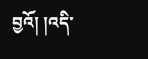བྱའོ། །འདི་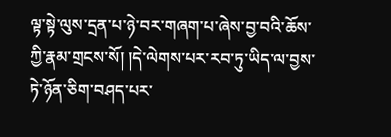ལྟ་སྟེ་ལུས་དྲན་པ་ཉེ་བར་གཞག་པ་ཞེས་བྱ་བའི་ཆོས་ཀྱི་རྣམ་གྲངས་སོ། །དེ་ལེགས་པར་རབ་ཏུ་ཡིད་ལ་བྱས་ཏེ་ཉོན་ཅིག་བཤད་པར་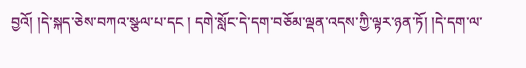བྱའོ། །དེ་སྐད་ཅེས་བཀའ་སྩལ་པ་དང ། དགེ་སློང་དེ་དག་བཅོམ་ལྡན་འདས་ཀྱི་ལྟར་ཉན་ཏོ། །དེ་དག་ལ་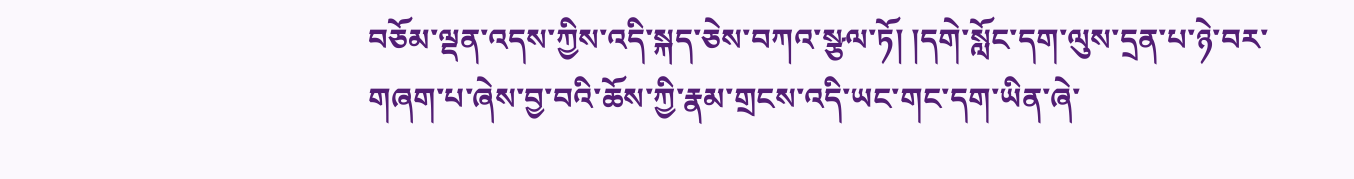བཅོམ་ལྡན་འདས་ཀྱིས་འདི་སྐད་ཅེས་བཀའ་སྩལ་ཏོ། །དགེ་སློང་དག་ལུས་དྲན་པ་ཉེ་བར་གཞག་པ་ཞེས་བྱ་བའི་ཆོས་ཀྱི་རྣམ་གྲངས་འདི་ཡང་གང་དག་ཡིན་ཞེ་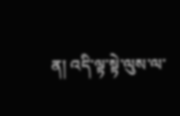ན། འདི་ལྟ་སྟེ་ལུས་ལ་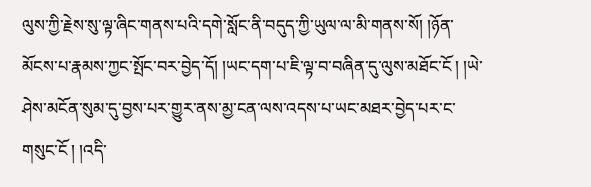ལུས་ཀྱི་རྗེས་སུ་ལྟ་ཞིང་གནས་པའི་དགེ་སློང་ནི་བདུད་ཀྱི་ཡུལ་ལ་མི་གནས་སོ། །ཉོན་མོངས་པ་རྣམས་ཀྱང་སྤོང་བར་བྱེད་དོ། །ཡང་དག་པ་ཇི་ལྟ་བ་བཞིན་དུ་ལུས་མཐོང་ངོ ། །ཡེ་ཤེས་མངོན་སུམ་དུ་བྱས་པར་གྱུར་ནས་མྱ་ངན་ལས་འདས་པ་ཡང་མཐར་བྱེད་པར་ང་གསུང་ངོ ། །འདི་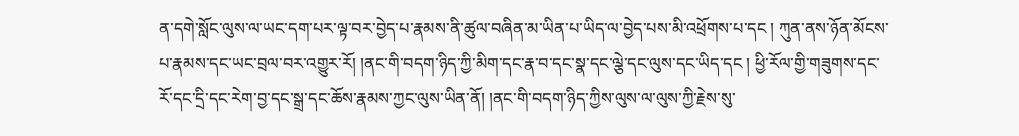ན་དགེ་སློང་ལུས་ལ་ཡང་དག་པར་ལྟ་བར་བྱེད་པ་རྣམས་ནི་ཚུལ་བཞིན་མ་ཡིན་པ་ཡིད་ལ་བྱེད་པས་མི་འཕྲོགས་པ་དང ། ཀུན་ནས་ཉོན་མོངས་པ་རྣམས་དང་ཡང་བྲལ་བར་འགྱུར་རོ། །ནང་གི་བདག་ཉིད་ཀྱི་མིག་དང་རྣ་བ་དང་སྣ་དང་ལྕེ་དང་ལུས་དང་ཡིད་དང ། ཕྱི་རོལ་གྱི་གཟུགས་དང་རོ་དང་དྲི་དང་རེག་བྱ་དང་སྒྲ་དང་ཆོས་རྣམས་ཀྱང་ལུས་ཡིན་ནོ། །ནང་གི་བདག་ཉིད་ཀྱིས་ལུས་ལ་ལུས་ཀྱི་རྗེས་སུ་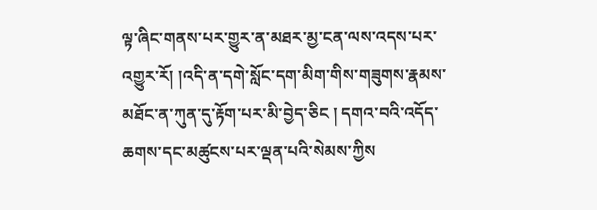ལྟ་ཞིང་གནས་པར་གྱུར་ན་མཐར་མྱ་ངན་ལས་འདས་པར་འགྱུར་རོ། །འདི་ན་དགེ་སློང་དག་མིག་གིས་གཟུགས་རྣམས་མཐོང་ན་ཀུན་དུ་རྟོག་པར་མི་བྱེད་ཅིང ། དགའ་བའི་འདོད་ཆགས་དང་མཚུངས་པར་ལྡན་པའི་སེམས་ཀྱིས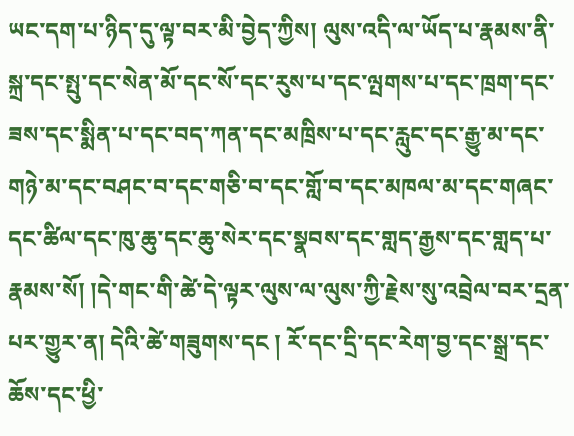ཡང་དག་པ་ཉིད་དུ་ལྟ་བར་མི་བྱེད་ཀྱིས། ལུས་འདི་ལ་ཡོད་པ་རྣམས་ནི་སྐྲ་དང་སྤུ་དང་སེན་མོ་དང་སོ་དང་རུས་པ་དང་ལྤགས་པ་དང་ཁྲག་དང་ཟས་དང་སྨིན་པ་དང་བད་ཀན་དང་མཁྲིས་པ་དང་རླུང་དང་རྒྱུ་མ་དང་གཉེ་མ་དང་བཤང་བ་དང་གཅི་བ་དང་གློ་བ་དང་མཁལ་མ་དང་གཞང་དང་ཚིལ་དང་ཁུ་ཆུ་དང་ཆུ་སེར་དང་སྣབས་དང་གླད་རྒྱས་དང་གླད་པ་རྣམས་སོ། །དེ་གང་གི་ཚེ་དེ་ལྟར་ལུས་ལ་ལུས་ཀྱི་རྗེས་སུ་འབྲེལ་བར་དྲན་པར་གྱུར་ན། དེའི་ཚེ་གཟུགས་དང ། རོ་དང་དྲི་དང་རེག་བྱ་དང་སྒྲ་དང་ཆོས་དང་ཕྱི་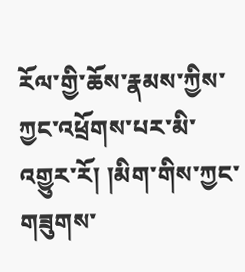རོལ་གྱི་ཆོས་རྣམས་ཀྱིས་ཀྱང་འཕྲོགས་པར་མི་འགྱུར་རོ། །མིག་གིས་ཀྱང་གཟུགས་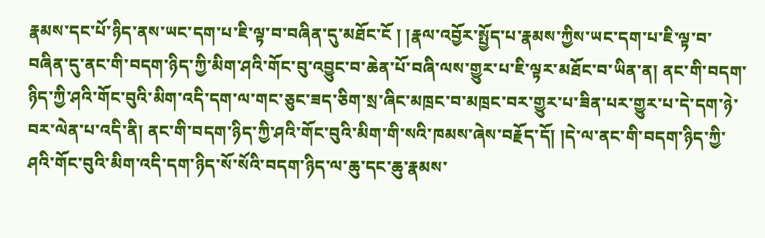རྣམས་དང་པོ་ཉིད་ནས་ཡང་དག་པ་ཇི་ལྟ་བ་བཞིན་དུ་མཐོང་ངོ ། །རྣལ་འབྱོར་སྤྱོད་པ་རྣམས་ཀྱིས་ཡང་དག་པ་ཇི་ལྟ་བ་བཞིན་དུ་ནང་གི་བདག་ཉིད་ཀྱི་མིག་ཤའི་གོང་བུ་འབྱུང་བ་ཆེན་པོ་བཞི་ལས་གྱུར་པ་ཇི་ལྟར་མཐོང་བ་ཡིན་ན། ནང་གི་བདག་ཉིད་ཀྱི་ཤའི་གོང་བུའི་མིག་འདི་དག་ལ་གང་ཅུང་ཟད་ཅིག་སྲ་ཞིང་མཁྲང་བ་མཁྲང་བར་གྱུར་པ་ཟིན་པར་གྱུར་པ་དེ་དག་ཉེ་བར་ལེན་པ་འདི་ནི། ནང་གི་བདག་ཉིད་ཀྱི་ཤའི་གོང་བུའི་མིག་གི་སའི་ཁམས་ཞེས་བརྗོད་དོ། །དེ་ལ་ནང་གི་བདག་ཉིད་ཀྱི་ཤའི་གོང་བུའི་མིག་འདི་དག་ཉིད་སོ་སོའི་བདག་ཉིད་ལ་ཆུ་དང་ཆུ་རྣམས་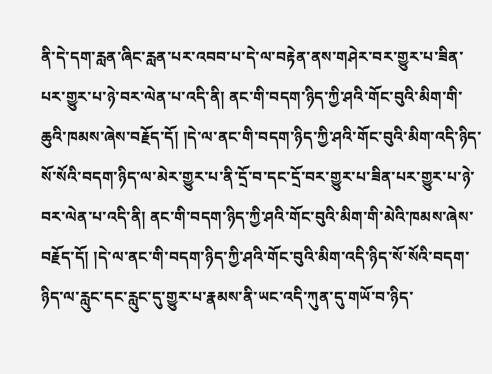ནི་དེ་དག་རླན་ཞིང་རླན་པར་འབབ་པ་དེ་ལ་བརྟེན་ནས་གཤེར་བར་གྱུར་པ་ཟིན་པར་གྱུར་པ་ཉེ་བར་ལེན་པ་འདི་ནི། ནང་གི་བདག་ཉིད་ཀྱི་ཤའི་གོང་བུའི་མིག་གི་ཆུའི་ཁམས་ཞེས་བརྗོད་དོ། །དེ་ལ་ནང་གི་བདག་ཉིད་ཀྱི་ཤའི་གོང་བུའི་མིག་འདི་ཉིད་སོ་སོའི་བདག་ཉིད་ལ་མེར་གྱུར་པ་ནི་དྲོ་བ་དང་དྲོ་བར་གྱུར་པ་ཟིན་པར་གྱུར་པ་ཉེ་བར་ལེན་པ་འདི་ནི། ནང་གི་བདག་ཉིད་ཀྱི་ཤའི་གོང་བུའི་མིག་གི་མེའི་ཁམས་ཞེས་བརྗོད་དོ། །དེ་ལ་ནང་གི་བདག་ཉིད་ཀྱི་ཤའི་གོང་བུའི་མིག་འདི་ཉིད་སོ་སོའི་བདག་ཉིད་ལ་རླུང་དང་རླུང་དུ་གྱུར་པ་རྣམས་ནི་ཡང་འདི་ཀུན་དུ་གཡོ་བ་ཉིད་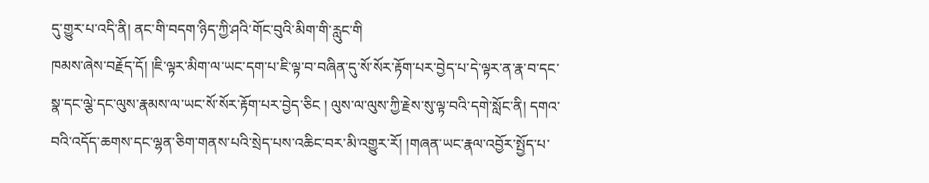དུ་གྱུར་པ་འདི་ནི། ནང་གི་བདག་ཉིད་ཀྱི་ཤའི་གོང་བུའི་མིག་གི་རླུང་གི
ཁམས་ཞེས་བརྗོད་དོ། །ཇི་ལྟར་མིག་ལ་ཡང་དག་པ་ཇི་ལྟ་བ་བཞིན་དུ་སོ་སོར་རྟོག་པར་བྱེད་པ་དེ་ལྟར་ན་རྣ་བ་དང་སྣ་དང་ལྕེ་དང་ལུས་རྣམས་ལ་ཡང་སོ་སོར་རྟོག་པར་བྱེད་ཅིང ། ལུས་ལ་ལུས་ཀྱི་རྗེས་སུ་ལྟ་བའི་དགེ་སློང་ནི། དགའ་བའི་འདོད་ཆགས་དང་ལྷན་ཅིག་གནས་པའི་སྲེད་པས་འཆིང་བར་མི་འགྱུར་རོ། །གཞན་ཡང་རྣལ་འབྱོར་སྤྱོད་པ་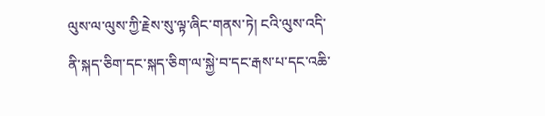ལུས་ལ་ལུས་ཀྱི་རྗེས་སུ་ལྟ་ཞིང་གནས་ཏེ། ངའི་ལུས་འདི་ནི་སྐད་ཅིག་དང་སྐད་ཅིག་ལ་སྐྱེ་བ་དང་རྒས་པ་དང་འཆི་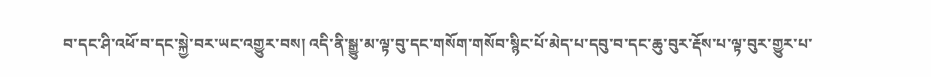བ་དང་ཤི་འཕོ་བ་དང་སྐྱེ་བར་ཡང་འགྱུར་བས། འདི་ནི་སྒྱུ་མ་ལྟ་བུ་དང་གསོག་གསོབ་སྙིང་པོ་མེད་པ་དབུ་བ་དང་ཆུ་བུར་རྡོས་པ་ལྟ་བུར་གྱུར་པ་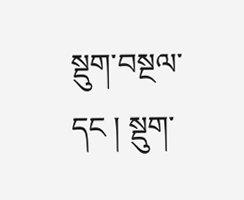སྡུག་བསྔལ་དང ། སྡུག་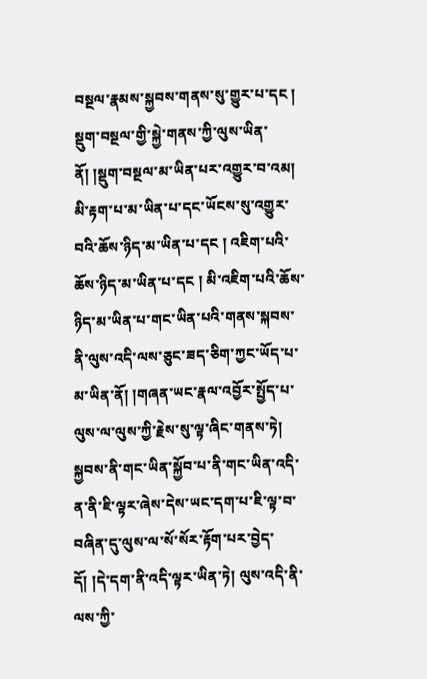བསྔལ་རྣམས་སྐྱབས་གནས་སུ་གྱུར་པ་དང ། སྡུག་བསྔལ་གྱི་སྐྱེ་གནས་ཀྱི་ལུས་ཡིན་ནོ། །སྡུག་བསྔལ་མ་ཡིན་པར་འགྱུར་བ་འམ། མི་རྟག་པ་མ་ཡིན་པ་དང་ཡོངས་སུ་འགྱུར་བའི་ཆོས་ཉིད་མ་ཡིན་པ་དང ། འཇིག་པའི་ཆོས་ཉིད་མ་ཡིན་པ་དང ། མི་འཇིག་པའི་ཆོས་ཉིད་མ་ཡིན་པ་གང་ཡིན་པའི་གནས་སྐབས་ནི་ལུས་འདི་ལས་ཅུང་ཟད་ཅིག་ཀྱང་ཡོད་པ་མ་ཡིན་ནོ། །གཞན་ཡང་རྣལ་འབྱོར་སྤྱོད་པ་ལུས་ལ་ལུས་ཀྱི་རྗེས་སུ་ལྟ་ཞིང་གནས་ཏེ། སྐྱབས་ནི་གང་ཡིན་སྐྱོབ་པ་ནི་གང་ཡིན་འདི་ན་ནི་ཇི་ལྟར་ཞེས་དེས་ཡང་དག་པ་ཇི་ལྟ་བ་བཞིན་དུ་ལུས་ལ་སོ་སོར་རྟོག་པར་བྱེད་དོ། །དེ་དག་ནི་འདི་ལྟར་ཡིན་ཏེ། ལུས་འདི་ནི་ལས་ཀྱི་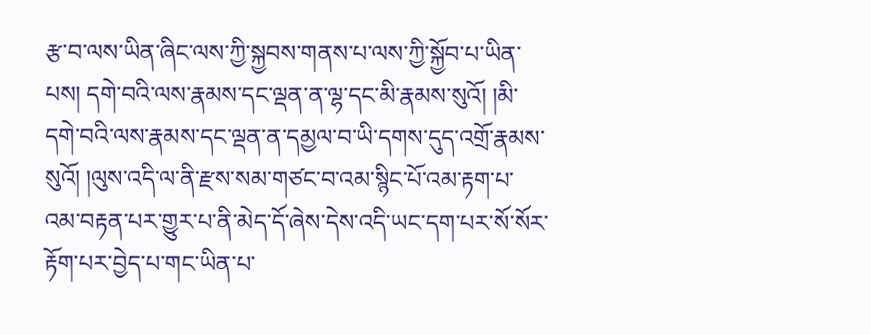རྩ་བ་ལས་ཡིན་ཞིང་ལས་ཀྱི་སྐྱབས་གནས་པ་ལས་ཀྱི་སྐྱོབ་པ་ཡིན་པས། དགེ་བའི་ལས་རྣམས་དང་ལྡན་ན་ལྷ་དང་མི་རྣམས་སུའོ། །མི་དགེ་བའི་ལས་རྣམས་དང་ལྡན་ན་དམྱལ་བ་ཡི་དགས་དུད་འགྲོ་རྣམས་སུའོ། །ལུས་འདི་ལ་ནི་རྫས་སམ་གཙང་བ་འམ་སྙིང་པོ་འམ་རྟག་པ་འམ་བརྟན་པར་གྱུར་པ་ནི་མེད་དོ་ཞེས་དེས་འདི་ཡང་དག་པར་སོ་སོར་རྟོག་པར་བྱེད་པ་གང་ཡིན་པ་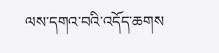ལས་དགའ་བའི་འདོད་ཆགས